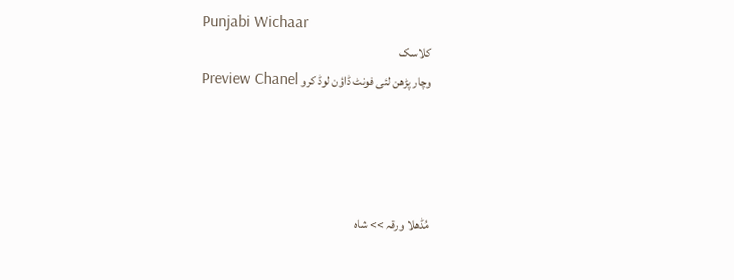Punjabi Wichaar
کلاسک
وچار پڑھن لئی فونٹ ڈاؤن لوڈ کرو Preview Chanel




مُڈھلا ورقہ >> شاہ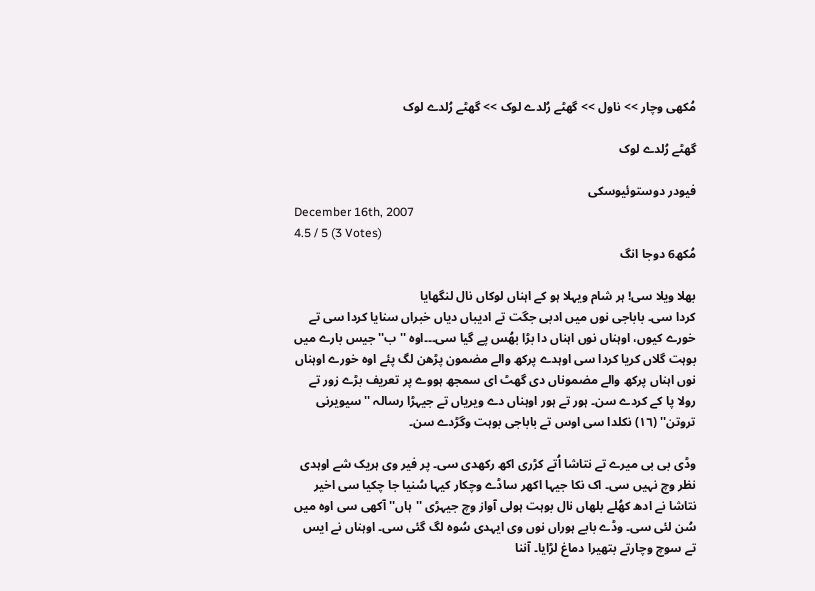مُکھی وچار >> ناول >> گھٹے رُلدے لوک >> گھٹے رُلدے لوک

گھٹے رُلدے لوک

فیودر دوستوئیوسکی
December 16th, 2007
4.5 / 5 (3 Votes)
مُکھ6 دوجا انگ

بھلا ویلا سی! ہر شام ویہلا ہو کے اہناں لوکاں نال لنگھایا
کردا سی۔ باباجی نوں میں ادبی جگت تے ادیباں دیاں خبراں سنایا کردا سی تے خورے کیوں، اوہناں نوں اہناں دا بڑا بھُس پے گیا سی۔۔۔اوہ ''ب'' جیس بارے میں بوہت گلاں کریا کردا سی اوہدے پرکھ والے مضمون پڑھن لگ پئے اوہ خورے اوہناں نوں اہناں پرکھ والے مضموناں دی گھٹ ای سمجھ ہووے پر تعریف بڑے زور تے رولا پا کے کردے سن۔ ہور تے ہور اوہناں دے ویریاں تے جیہڑا رسالہ ''سیویرنی تروتن'' (١٦) نکلدا سی اوس تے باباجی بوہت وگڑدے سن۔

وڈی بی بی میرے تے نتاشا اُتے کڑری اکھ رکھدی سی۔ پر فیر وی ہریک شے اوہدی نظر وچ نہیں سی۔ اک نکا جیہا اکھر ساڈے وچکار کیہا سُنیا جا چکیا سی اخیر نتاشا نے ادھ کھُلے بلھاں نال بوہت ہولی آواز وچ جیہڑی ''ہاں'' آکھی سی اوہ میں سُن لئی سی۔ وڈے بابے ہوراں نوں وی ایہدی سُوہ لگ گئی سی۔ اوہناں نے ایس تے سوچ وچارتے بتھیرا دماغ لڑایا۔ آننا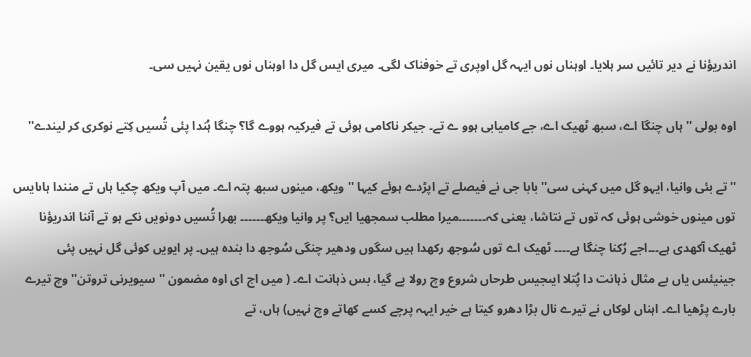اندریؤنا نے دیر تائیں سر ہلایا۔ اوہناں نوں ایہہ گل اوپری تے خوفناک لگی۔ میری ایس گل دا اوہناں نوں یقین نہیں سی۔

اوہ بولی '' ہاں چنگا اے، سبھ ٹھیک اے، جے کامیابی ہوو ے تے۔ جیکر ناکامی ہوئی تے فیرکیہ ہووے گا؟ چنگا ہُندا پئی تُسیں کِتے نوکری کر لیندے''

''تے بئی وانیا، ایہو گل میں کہنی سی'' بابا جی نے فیصلے تے اپڑدے ہوئے کیہا ''ویکھ، مینوں سبھ پتہ اے۔ میں آپ ویکھ چکیا ہاں تے منندا ہاںایس توں مینوں خوشی ہوئی کہ توں تے نتاشا، یعنی کہ۔۔۔۔۔۔۔میرا مطلب سمجھیا ایں؟ پر وانیا ویکھ۔۔۔۔۔۔ بھرا تُسیں دونویں نکے ہو تے آننا اندریؤنا ٹھیک آکھدی ہے۔۔۔اجے رُکنا چنگا ہے۔۔۔۔ ٹھیک اے توں سُوجھ رکھدا ہیں سگوں ودھیر چنگی سُوجھ دا بندہ ہیں۔ پر ایویں کوئی گل نہیں پئی جینیئس یاں بے مثال ذہانت دا پُتلا ایںجیس طرحاں شروع وچ رولا پے گیا، بس ذہانت اے۔ ( میں اج ای اوہ مضمون ''سیویرنی تروتن'' وچ تیرے بارے پڑھیا اے۔ اہناں لوکاں نے تیرے نال بڑا دھرو کیتا ہے خیر ایہہ پرچے کسے کھاتے وچ نہیں) ہاں، تے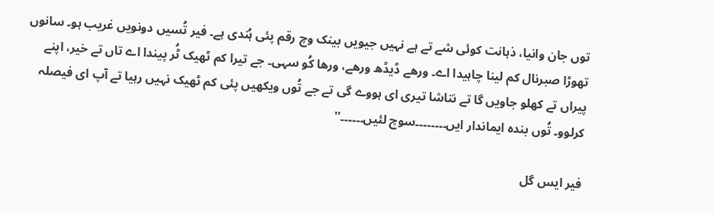توں جان وانیا، ذہانت کوئی شے تے ہے نہیں جیویں بینک وچ رقم پئی ہُندی ہے۔ فیر تُسیں دونویں غریب ہو۔ سانوں تھوڑا صبرنال کم لینا چاہیدا اے۔ ورھے ڈیڈھ ورھے، ورھا کُو سہی۔ جے تیرا کم ٹھیک ٹُر پیندا اے تاں تے خیر، اپنے پیراں تے کھلو جاویں گا تے نتاشا تیری ای ہووے گی تے جے تُوں ویکھیں پئی کم ٹھیک نہیں رہیا تے آپ ای فیصلہ کرلوو۔ تُوں بندہ ایماندار ایں۔۔۔۔۔۔۔۔سوچ لئیں۔۔۔۔۔۔''

فیر ایس گل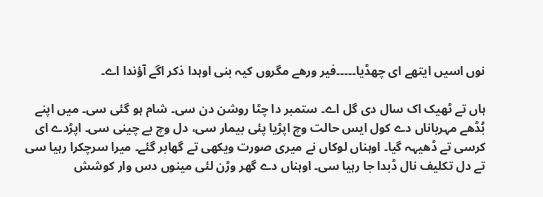نوں اسیں ایتھے ای چھڈیا۔۔۔۔۔فیر ورھے مگروں کیہ بنی اوہدا ذکر اگے آؤندا اے۔

ہاں تے ٹھیک اک سال دی گل اے۔ ستمبر دا چٹا روشن دن سی۔ شام ہو گئی سی۔ میں اپنے بُڈھے مہرباناں دے کول ایس حالت وچ اپڑیا پئی بیمار سی، دل وچ بے چینی سی۔ اپڑدے ای کرسی تے ڈھیہہ گیا۔ اوہناں لوکاں نے میری صورت ویکھی تے گھابر گئے۔ میرا سرچکرا رہیا سی تے دل تکلیف نال ڈبدا جا رہیا سی۔ اوہناں دے گھر وڑن لئی مینوں دس وار کوشش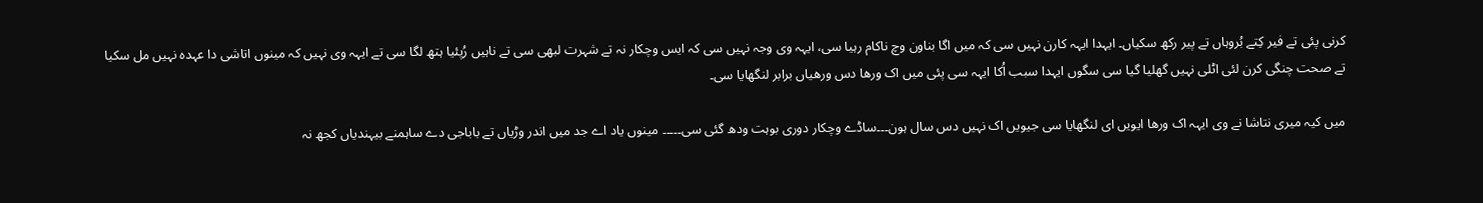کرنی پئی تے فیر کِتے بُروہاں تے پیر رکھ سکیاں۔ ایہدا ایہہ کارن نہیں سی کہ میں اگا بناون وچ ناکام رہیا سی، ایہہ وی وجہ نہیں سی کہ ایس وچکار نہ تے شہرت لبھی سی تے ناہیں رُپئیا ہتھ لگا سی تے ایہہ وی نہیں کہ مینوں اتاشی دا عہدہ نہیں مل سکیا تے صحت چنگی کرن لئی اٹلی نہیں گھلیا گیا سی سگوں ایہدا سبب اُکا ایہہ سی پئی میں اک ورھا دس ورھیاں برابر لنگھایا سی۔

میں کیہ میری نتاشا نے وی ایہہ اک ورھا ایویں ای لنگھایا سی جیویں اک نہیں دس سال ہون۔۔۔ساڈے وچکار دوری بوہت ودھ گئی سی۔۔۔۔۔ مینوں یاد اے جد میں اندر وڑیاں تے باباجی دے ساہمنے بیہندیاں کجھ نہ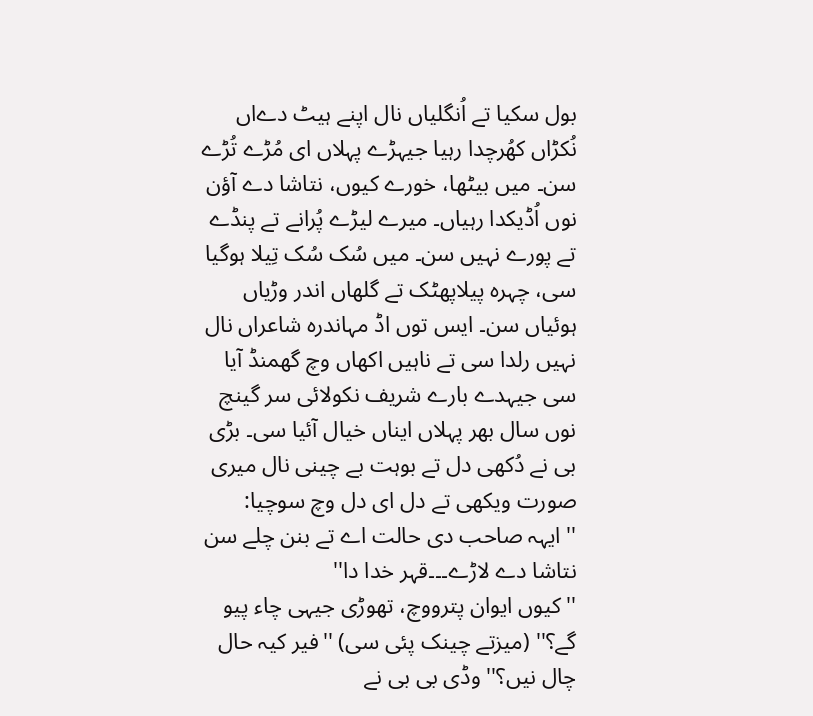بول سکیا تے اُنگلیاں نال اپنے ہیٹ دےاں نُکڑاں کھُرچدا رہیا جیہڑے پہلاں ای مُڑے تُڑے سن۔ میں بیٹھا، خورے کیوں، نتاشا دے آؤن نوں اُڈیکدا رہیاں۔ میرے لیڑے پُرانے تے پنڈے تے پورے نہیں سن۔ میں سُک سُک تِیلا ہوگیا سی، چہرہ پیلاپھٹک تے گلھاں اندر وڑیاں ہوئیاں سن۔ ایس توں اڈ مہاندرہ شاعراں نال نہیں رلدا سی تے ناہیں اکھاں وچ گھمنڈ آیا سی جیہدے بارے شریف نکولائی سر گینچ نوں سال بھر پہلاں ایناں خیال آئیا سی۔ بڑی بی نے دُکھی دل تے بوہت بے چینی نال میری صورت ویکھی تے دل ای دل وچ سوچیا:
'' ایہہ صاحب دی حالت اے تے بنن چلے سن نتاشا دے لاڑے۔۔۔قہر خدا دا''
''کیوں ایوان پترووچ، تھوڑی جیہی چاء پیو گے؟'' (میزتے چینک پئی سی) ''فیر کیہ حال چال نیں؟'' وڈی بی بی نے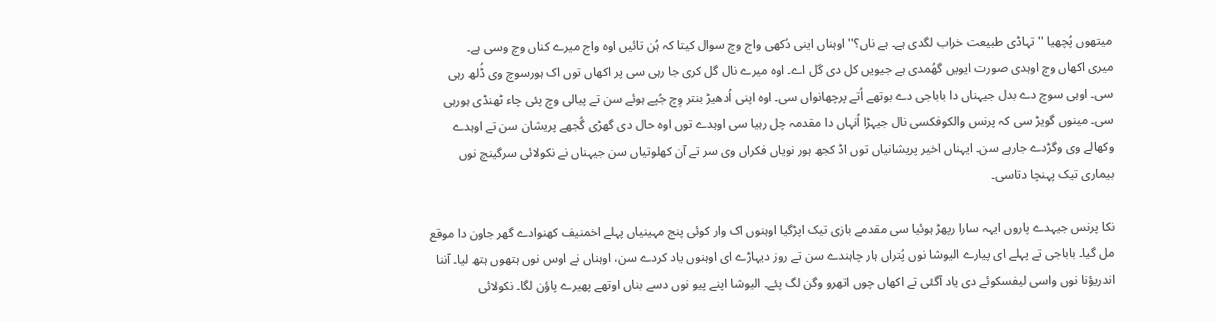میتھوں پُچھیا ''تہاڈی طبیعت خراب لگدی ہے۔ ہے ناں؟''اوہناں اینی دُکھی واج وچ سوال کیتا کہ ہُن تائیں اوہ واج میرے کناں وچ وسی ہے۔
میری اکھاں وچ اوہدی صورت ایویں گھُمدی ہے جیویں کل دی گل اے۔ اوہ میرے نال گل کری جا رہی سی پر اکھاں توں اک ہورسوچ وی ڈُلھ رہی سی۔ اوہی سوچ دے بدل جیہناں دا باباجی دے بوتھے اُتے پرچھانواں سی۔ اوہ اپنی اُدھیڑ بنتر وِچ جُپے ہوئے سن تے پیالی وچ پئی چاء ٹھنڈی ہورہی سی۔ مینوں گویڑ سی کہ پرنس والکوفکسی نال جیہڑا اُنہاں دا مقدمہ چل رہیا سی اوہدے توں اوہ حال دی گھڑی گُجھے پریشان سن تے اوہدے وکھالے وی وگڑدے جارہے سن۔ ایہناں اخیر پریشانیاں توں اڈ کجھ ہور نویاں فکراں وی سر تے آن کھلوتیاں سن جیہناں نے نکولائی سرگینچ نوں بیماری تیک پہنچا دتاسی۔

نکا پرنس جیہدے پاروں ایہہ سارا رپھڑ ہوئیا سی مقدمے بازی تیک اپڑگیا اوہنوں اک وار کوئی پنج مہینیاں پہلے اخمنیف کھنوادے گھر جاون دا موقع مل گیا۔ باباجی تے پہلے ای پیارے الیوشا نوں پُتراں ہار چاہندے سن تے روز دیہاڑے ای اوہنوں یاد کردے سن، اوہناں نے اوس نوں ہتھوں ہتھ لیا۔ آننا اندریؤنا نوں واسی لیفسکوئے دی یاد آگئی تے اکھاں چوں اتھرو وگن لگ پئے۔ الیوشا اپنے پیو نوں دسے بناں اوتھے پھیرے پاؤن لگا۔ نکولائی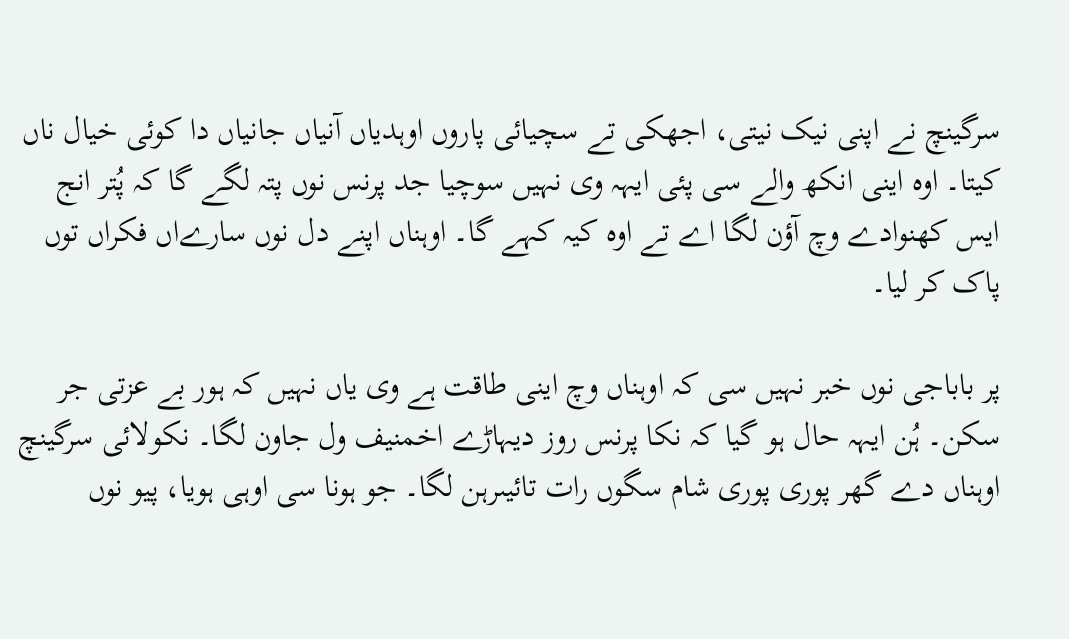سرگینچ نے اپنی نیک نیتی، اجھکی تے سچیائی پاروں اوہدیاں آنیاں جانیاں دا کوئی خیال ناں کیتا۔ اوہ اینی انکھ والے سی پئی ایہہ وی نہیں سوچیا جد پرنس نوں پتہ لگے گا کہ پُتر انج ایس کھنوادے وچ آؤن لگا اے تے اوہ کیہ کہے گا۔ اوہناں اپنے دل نوں سارےاں فکراں توں پاک کر لیا۔

پر باباجی نوں خبر نہیں سی کہ اوہناں وچ اینی طاقت ہے وی یاں نہیں کہ ہور بے عزتی جر سکن۔ ہُن ایہہ حال ہو گیا کہ نکا پرنس روز دیہاڑے اخمنیف ول جاون لگا۔ نکولائی سرگینچ اوہناں دے گھر پوری پوری شام سگوں رات تائیںرہن لگا۔ جو ہونا سی اوہی ہویا، پیو نوں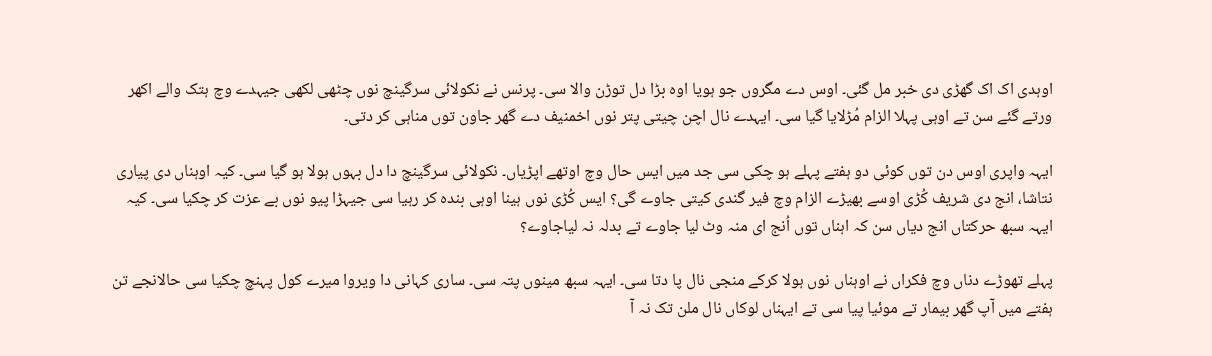اوہدی اک اک گھڑی دی خبر مل گئی۔ اوس دے مگروں جو ہویا اوہ بڑا دل توڑن والا سی۔ پرنس نے نکولائی سرگینچ نوں چٹھی لکھی جیہدے وچ ہتک والے اکھر ورتے گئے سن تے اوہی پہلا الزام مُڑلایا گیا سی۔ ایہدے نال اچن چیتی پتر نوں اخمنیف دے گھر جاون توں مناہی کر دتی۔

ایہہ واپری اوس دن توں کوئی دو ہفتے پہلے ہو چکی سی جد میں ایس حال وچ اوتھے اپڑیاں۔ نکولائی سرگینچ دا دل بہوں ہولا ہو گیا سی۔ کیہ اوہناں دی پیاری نتاشا، انج دی شریف کُڑی اوسے بھیڑے الزام وچ فیر گندی کیتی جاوے گی؟ ایس کُڑی نوں ہینا اوہی بندہ کر رہیا سی جیہڑا پیو نوں بے عزت کر چکیا سی۔ کیہ ایہہ سبھ حرکتاں انج دیاں سن کہ اہناں توں اُنج ای منہ وٹ لیا جاوے تے بدلہ نہ لیاجاوے؟

پہلے تھوڑے دناں وچ فکراں نے اوہناں نوں ہولا کرکے منجی نال پا دتا سی۔ ایہہ سبھ مینوں پتہ سی۔ ساری کہانی دا ویروا میرے کول پہنچ چکیا سی حالانجے تن ہفتے میں آپ گھر بیمار تے موئیا پیا سی تے ایہناں لوکاں نال ملن تک نہ آ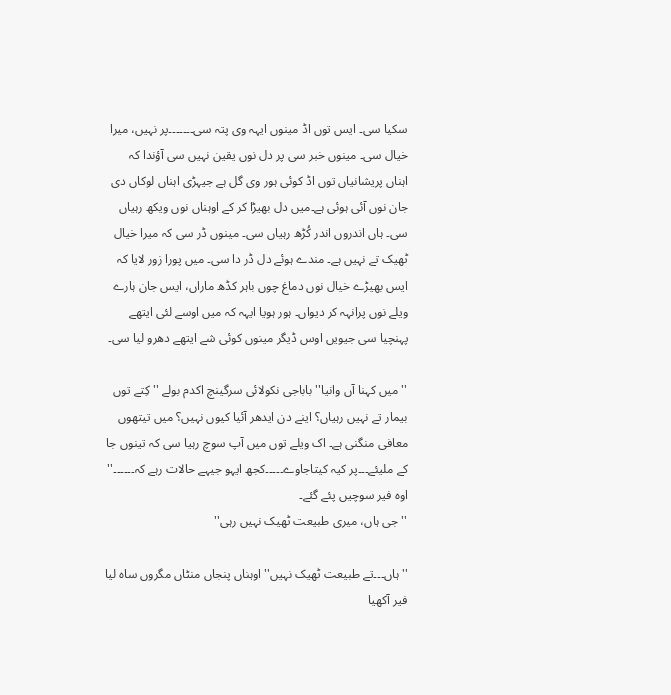سکیا سی۔ ایس توں اڈ مینوں ایہہ وی پتہ سی۔۔۔۔۔۔۔پر نہیں، میرا خیال سی۔ مینوں خبر سی پر دل نوں یقین نہیں سی آؤندا کہ اہناں پریشانیاں توں اڈ کوئی ہور وی گل ہے جیہڑی اہناں لوکاں دی جان نوں آئی ہوئی ہے۔میں دل بھیڑا کر کے اوہناں نوں ویکھ رہیاں سی۔ ہاں اندروں اندر کُڑھ رہیاں سی۔ مینوں ڈر سی کہ میرا خیال ٹھیک تے نہیں ہے۔ مندے ہوئے دل ڈر دا سی۔ میں پورا زور لایا کہ ایس بھیڑے خیال نوں دماغ چوں باہر کڈھ ماراں، ایس جان ہارے ویلے نوں پرانہہ کر دیواں۔ ہور ہویا ایہہ کہ میں اوسے لئی ایتھے پہنچیا سی جیویں اوس ڈیگر مینوں کوئی شے ایتھے دھرو لیا سی۔

''میں کہنا آں وانیا'' باباجی نکولائی سرگینچ اکدم بولے ''کِتے توں بیمار تے نہیں رہیاں؟ اینے دن ایدھر آئیا کیوں نہیں؟ میں تیتھوں معافی منگنی ہے۔ اک ویلے توں میں آپ سوچ رہیا سی کہ تینوں جا کے ملیئے۔۔۔پر کیہ کیتاجاوے۔۔۔۔۔کجھ ایہو جیہے حالات رہے کہ۔۔۔۔۔۔'' اوہ فیر سوچیں پئے گئے۔
'' جی ہاں، میری طبیعت ٹھیک نہیں رہی''

'' ہاں۔۔۔تے طبیعت ٹھیک نہیں'' اوہناں پنجاں منٹاں مگروں ساہ لیا فیر آکھیا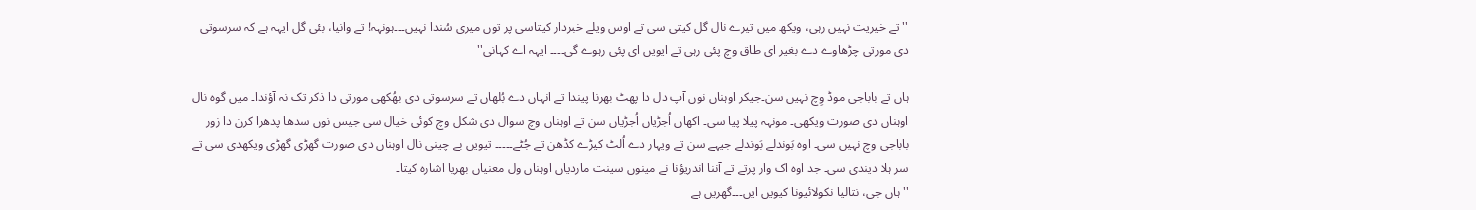'' تے خیریت نہیں رہی، ویکھ میں تیرے نال گل کیتی سی تے اوس ویلے خبردار کیتاسی پر توں میری سُندا نہیں۔۔۔ہونہہ! تے وانیا، بئی گل ایہہ ہے کہ سرسوتی دی مورتی چڑھاوے دے بغیر ای طاق وچ پئی رہی تے ایویں ای پئی رہوے گی۔۔۔۔ ایہہ اے کہانی''

ہاں تے باباجی موڈ وِچ نہیں سن۔جیکر اوہناں نوں آپ دل دا پھٹ بھرنا پیندا تے انہاں دے بُلھاں تے سرسوتی دی بھُکھی مورتی دا ذکر تک نہ آؤندا۔ میں گوہ نال اوہناں دی صورت ویکھی۔ مونہہ پیلا پیا سی۔ اکھاں اُجڑیاں اُجڑیاں سن تے اوہناں وچ سوال دی شکل وچ کوئی خیال سی جیس نوں سدھا پدھرا کرن دا زور باباجی وچ نہیں سی۔ اوہ بَوندلے بَوندلے جیہے سن تے ویہار دے اُلٹ کیڑے کڈھن تے جُٹے۔۔۔۔۔ تیویں بے چینی نال اوہناں دی صورت گھڑی گھڑی ویکھدی سی تے سر ہلا دیندی سی۔ جد اوہ اک وار پرتے تے آننا اندریؤنا نے مینوں سینت ماردیاں اوہناں ول معنیاں بھریا اشارہ کیتا۔
'' ہاں جی، نتالیا نکولائیونا کیویں ایں۔۔۔گھریں ہے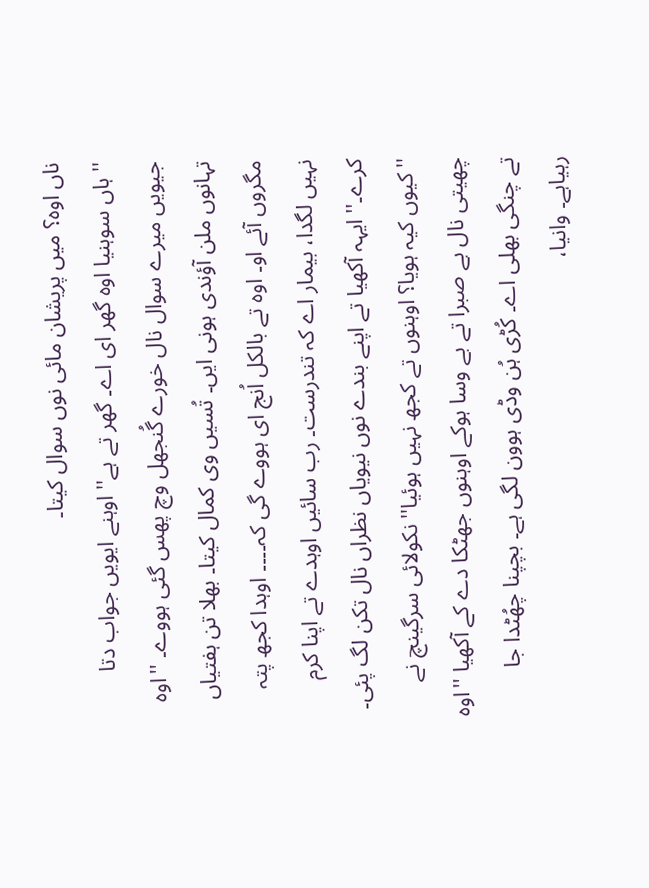ناں اوہ؟ میں پریشان مائی نوں سوال کیتا۔
'' ہاں سوہنیا اوہ گھر ای اے۔ گھر تے ہے'' اوہنے ایویں جواب دتا جیویں میرے سوال نال خورے گُنجھل وچ پھس گئی ہووے۔ ''اوہ تہانوں ملن آؤندی ہونی ایں۔ تُسیں وی کمال کیتا۔ بھلا تن ہفتیاں مگروں آئے او۔ اوہ تے بالکل اُنج ای ہووے گی کہ۔۔۔۔ اوہدا کجھ پتہ نہیں لگدا، بیمار اے کہ تندرست۔ رب سائیں اوہدے تے اپنا کرم کرے۔'' ایہہ آکھیا تے اپنے بندے نوں نیویاں نظراں نال تکن لگ پئی۔
''کیوں کیہ ہویا؟ اوہنوں تے کجھ نہیں ہوئیا'' نکولائی سرگینچ نے چھیتی نال بے صبرا تے بے وسا ہوکے اوہنوں جھٹکا دے کے آکھیا ''اوہ تے چنگی بھلی اے۔ کُڑی ہُن وڈی ہوون لگی ہے۔ بچپنا چھُٹدا جا رہیاہے۔ وانیا،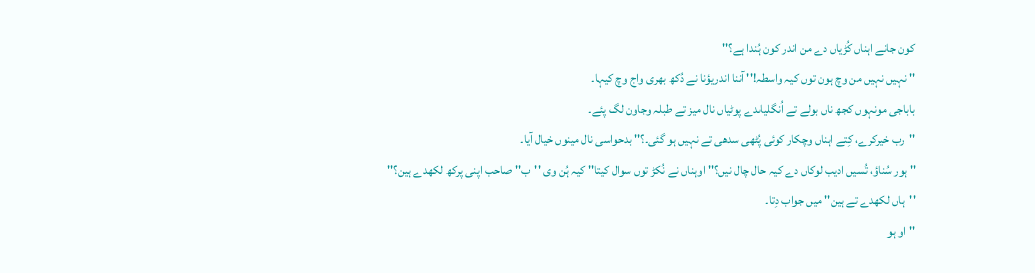کون جانے اہناں کُڑیاں دے من اندر کون ہُندا ہے؟''
'' نہیں نہیں من وچ ہون توں کیہ واسطہ!'' آننا اندریؤنا نے دُکھ بھری واج وچ کیہا۔
باباجی مونہوں کجھ ناں بولے تے اُنگلیاںدے پوٹیاں نال میز تے طبلہ وجاون لگ پئے۔
''رب خیرکرے، کِتے اہناں وچکار کوئی پُٹھی سدھی تے نہیں ہو گئی۔؟'' بدحواسی نال مینوں خیال آیا۔
'' ہور سُناؤ، تُسیں ادیب لوکاں دے کیہ حال چال نیں؟'' اوہناں نے نُکڑ توں سوال کیتا'' کیہ ہُن وی ''ب'' صاحب اپنی پرکھ لکھدے ہین؟''
''ہاں لکھدے تے ہین'' میں جواب دِتا۔
''او ہو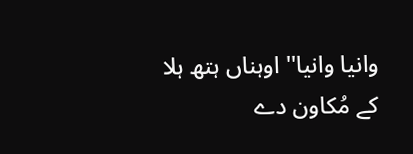وانیا وانیا'' اوہناں ہتھ ہلا کے مُکاون دے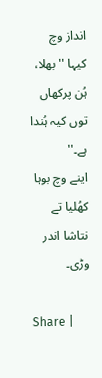انداز وچ کیہا '' بھلا، ہُن پرکھاں توں کیہ ہُندا ہے۔''
اینے وچ بوہا کھُلیا تے نتاشا اندر وڑی۔

Share |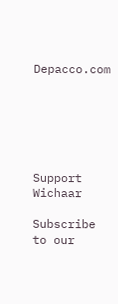Depacco.com






Support Wichaar

Subscribe to our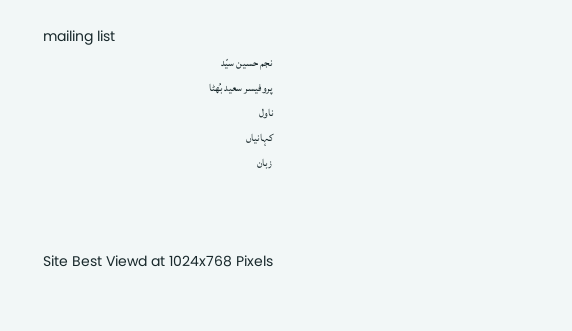mailing list
نجم حسین سیّد
پروفیسر سعید بُھٹا
ناول
کہانیاں
زبان



Site Best Viewd at 1024x768 Pixels